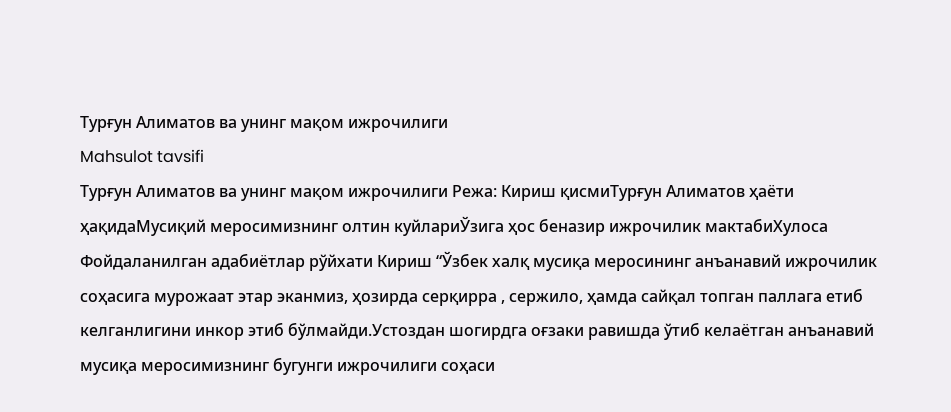Турғун Алиматов ва унинг мақом ижрочилиги
Mahsulot tavsifi
Турғун Алиматов ва унинг мақом ижрочилиги Режа: Кириш қисмиТурғун Алиматов ҳаёти ҳақидаМусиқий меросимизнинг олтин куйлариЎзига ҳос беназир ижрочилик мактабиХулоса Фойдаланилган адабиётлар рўйхати Кириш “Ўзбек халқ мусиқа меросининг анъанавий ижрочилик соҳасига мурожаат этар эканмиз, ҳозирда серқирра , сержило, ҳамда сайқал топган паллага етиб келганлигини инкор этиб бўлмайди.Устоздан шогирдга оғзаки равишда ўтиб келаётган анъанавий мусиқа меросимизнинг бугунги ижрочилиги соҳаси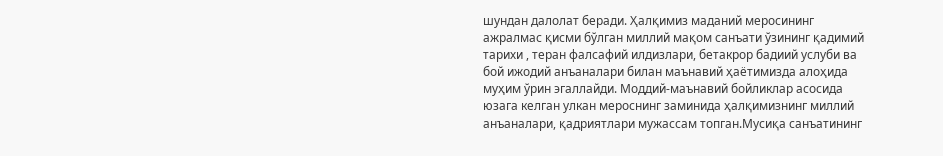шундан далолат беради. Ҳалқимиз маданий меросининг ажралмас қисми бўлган миллий мақом санъати ўзининг қадимий тарихи , теран фалсафий илдизлари, бетакрор бадиий услуби ва бой ижодий анъаналари билан маънавий ҳаётимизда алоҳида муҳим ўрин эгаллайди. Моддий-маънавий бойликлар асосида юзага келган улкан мероснинг заминида ҳалқимизнинг миллий анъаналари, қадриятлари мужассам топган.Мусиқа санъатининг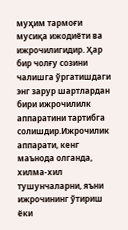муҳим тармоғи мусиқа ижодиёти ва ижрочилигидир. Ҳар бир чолғу созини чалишга ўргатишдаги энг зарур шартлардан бири ижрочилилк аппаратини тартибга солишдир.Ижрочилик аппарати, кенг маънода олганда, хилма-хил тушунчаларни, яъни ижрочининг ўтириш ёки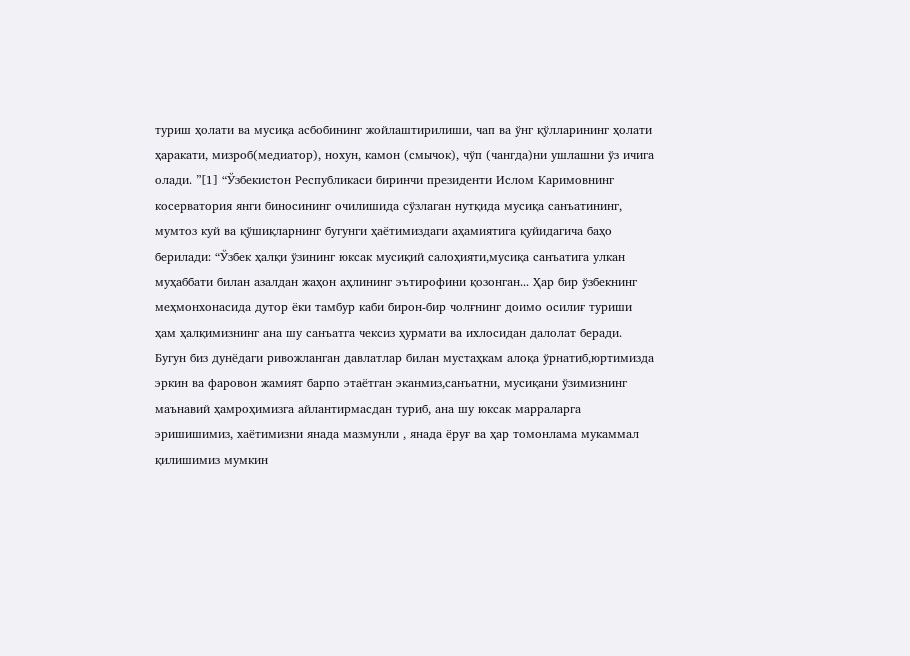туриш ҳолати ва мусиқа асбобининг жойлаштирилиши, чап ва ўнг қўлларининг ҳолати ҳаракати, мизроб(медиатор), нохун, камон (смычок), чўп (чангда)ни ушлашни ўз ичига олади. ”[1] “Ўзбекистон Республикаси биринчи президенти Ислом Каримовнинг косерватория янги биносининг очилишида сўзлаган нутқида мусиқа санъатининг, мумтоз куй ва қўшиқларнинг бугунги ҳаётимиздаги аҳамиятига қуйидагича баҳо берилади: “Ўзбек ҳалқи ўзининг юксак мусиқий салоҳияти,мусиқа санъатига улкан муҳаббати билан азалдан жаҳон аҳлининг эътирофини қозонган... Ҳар бир ўзбекнинг меҳмонхонасида дутор ёки тамбур каби бирон-бир чолғнинг доимо осилиғ туриши ҳам ҳалқимизнинг ана шу санъатга чексиз ҳурмати ва ихлосидан далолат беради. Бугун биз дунёдаги ривожланган давлатлар билан мустаҳкам алоқа ўрнатиб,юртимизда эркин ва фаровон жамият барпо этаётган эканмиз,санъатни, мусиқани ўзимизнинг маънавий ҳамроҳимизга айлантирмасдан туриб, ана шу юксак марраларга эришишимиз, хаётимизни янада мазмунли , янада ёруғ ва ҳар томонлама мукаммал қилишимиз мумкин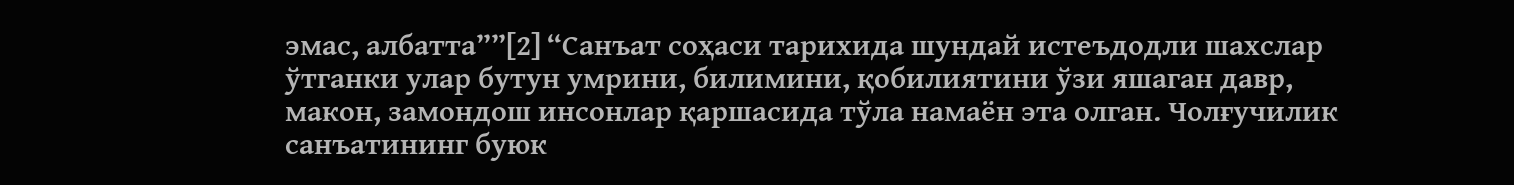эмас, албатта””[2] “Санъат соҳаси тарихида шундай истеъдодли шахслар ўтганки улар бутун умрини, билимини, қобилиятини ўзи яшаган давр, макон, замондош инсонлар қаршасида тўла намаён эта олган. Чолғучилик санъатининг буюк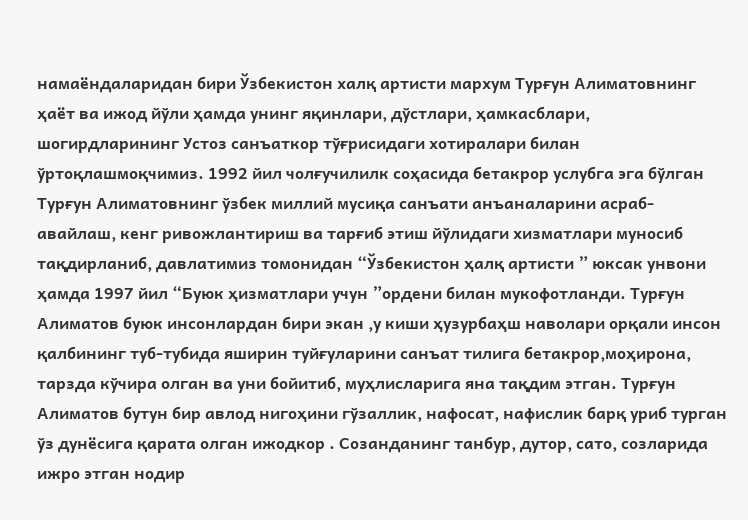намаёндаларидан бири Ўзбекистон халқ артисти мархум Турғун Алиматовнинг ҳаёт ва ижод йўли ҳамда унинг яқинлари, дўстлари, ҳамкасблари, шогирдларининг Устоз санъаткор тўғрисидаги хотиралари билан ўртоқлашмоқчимиз. 1992 йил чолғучилилк соҳасида бетакрор услубга эга бўлган Турғун Алиматовнинг ўзбек миллий мусиқа санъати анъаналарини асраб-авайлаш, кенг ривожлантириш ва тарғиб этиш йўлидаги хизматлари муносиб тақдирланиб, давлатимиз томонидан “Ўзбекистон ҳалқ артисти ” юксак унвони ҳамда 1997 йил “Буюк ҳизматлари учун ”ордени билан мукофотланди. Турғун Алиматов буюк инсонлардан бири экан ,у киши ҳузурбаҳш наволари орқали инсон қалбининг туб-тубида яширин туйғуларини санъат тилига бетакрор,моҳирона, тарзда кўчира олган ва уни бойитиб, муҳлисларига яна тақдим этган. Турғун Алиматов бутун бир авлод нигоҳини гўзаллик, нафосат, нафислик барқ уриб турган ўз дунёсига қарата олган ижодкор . Созанданинг танбур, дутор, сато, созларида ижро этган нодир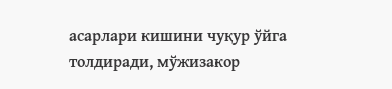асарлари кишини чуқур ўйга толдиради, мўжизакор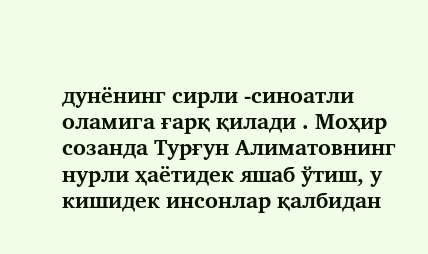дунёнинг сирли -синоатли оламига ғарқ қилади . Моҳир созанда Турғун Алиматовнинг нурли ҳаётидек яшаб ўтиш, у кишидек инсонлар қалбидан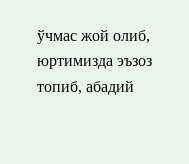ўчмас жой олиб, юртимизда эъзоз топиб, абадий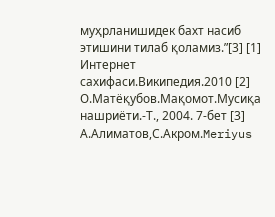муҳрланишидек бахт насиб этишини тилаб қоламиз.”[3] [1] Интернет сахифаси.Википедия.2010 [2] О.Матёқубов.Мақомот.Мусиқа нашриёти.-Т., 2004. 7-бет [3] А.Алиматов,С.Акром.Meriyus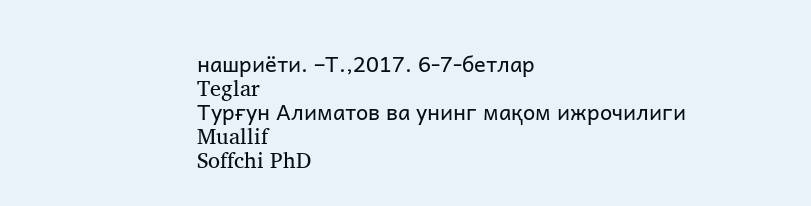нашриёти. –Т.,2017. 6-7-бетлар
Teglar
Турғун Алиматов ва унинг мақом ижрочилиги
Muallif
Soffchi PhD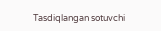Tasdiqlangan sotuvchi